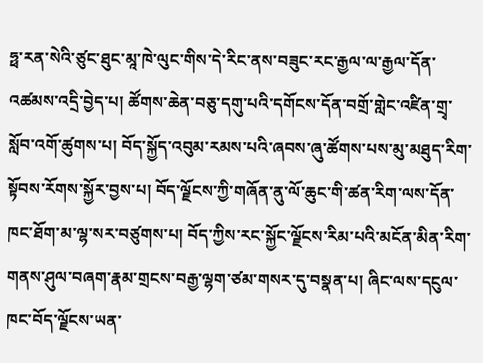ཧྥ་རན་སེའི་ཙུང་ཐུང་མཱ་ཁེ་ལུང་གིས་དེ་རིང་ནས་བཟུང་རང་རྒྱལ་ལ་རྒྱལ་དོན་འཚམས་འདྲི་བྱེད་པ། ཚོགས་ཆེན་བཅུ་དགུ་པའི་དགོངས་དོན་བགྲོ་གླེང་འཛིན་གྲྭ་སློབ་འགོ་ཚུགས་པ། བོད་སྐྱོད་འབུམ་རམས་པའི་ཞབས་ཞུ་ཚོགས་པས་མུ་མཐུད་རིག་སྟོབས་རོགས་སྐྱོར་བྱས་པ། བོད་ལྗོངས་ཀྱི་གཞོན་ནུ་ལོ་ཆུང་གི་ཚན་རིག་ལས་དོན་ཁང་ཐོག་མ་ལྷ་སར་བཙུགས་པ། བོད་ཀྱིས་རང་སྐྱོང་ལྗོངས་རིམ་པའི་མངོན་མིན་རིག་གནས་ཤུལ་བཞག་རྣམ་གྲངས་བརྒྱ་ལྷག་ཙམ་གསར་དུ་བསྣན་པ། ཞིང་ལས་དངུལ་ཁང་བོད་ལྗོངས་ཡན་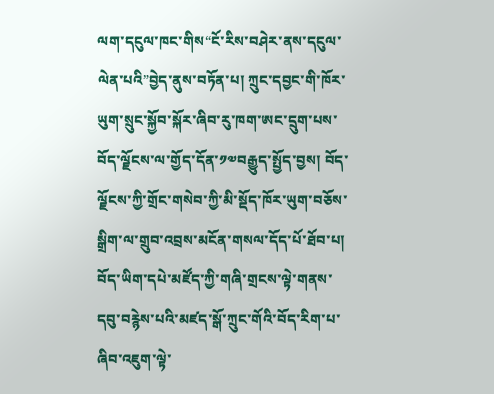ལག་དངུལ་ཁང་གིས“ངོ་རིས་བཤེར་ནས་དངུལ་ལེན་པའི”བྱེད་ནུས་བཏོན་པ། ཀྲུང་དབྱང་གི་ཁོར་ཡུག་སྲུང་སྐྱོབ་སྐོར་ཞིབ་རུ་ཁག་ཨང་དྲུག་པས་བོད་ལྗོངས་ལ་གྱོད་དོན་༡༧བརྒྱུད་སྤྱོད་བྱས། བོད་ལྗོངས་ཀྱི་གྲོང་གསེབ་ཀྱི་མི་སྡོད་ཁོར་ཡུག་བཅོས་སྒྲིག་ལ་གྲུབ་འབྲས་མངོན་གསལ་དོད་པོ་ཐོབ་པ། བོད་ཡིག་དཔེ་མཛོད་ཀྱི་གཞི་གྲངས་ལྟེ་གནས་དབུ་བརྙེས་པའི་མཛད་སྒོ་ཀྲུང་གོའི་བོད་རིག་པ་ཞིབ་འཇུག་ལྟེ་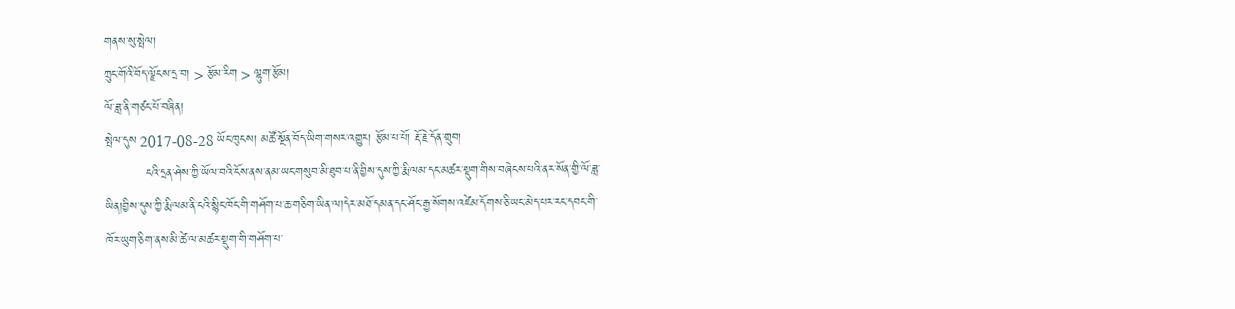གནས་སུ་སྤེལ།
ཀྲུང་གོའི་བོད་ལྗོངས་དྲ་བ། > རྩོམ་རིག > ལྷུག་རྩོམ།
ལོ་ཟླ་ནི་གཙང་པོ་བཞིན།
སྤེལ་དུས 2017-08-28 ཡོང་ཁུངས། མཚོ་སྔོན་བོད་ཡིག་གསར་འགྱུར། རྩོམ་པ་པོ། རྡོ་རྗེ་དོན་གྲུབ།
          ངའི་དྲན་ཤེས་ཀྱི་ཡོལ་བའི་ངོས་ནས་ནམ་ཡང་གསུབ་མི་ཐུབ་པ་ནི་བྱིས་དུས་ཀྱི་རྨི་ལམ་དང་མཚར་སྡུག་གིས་བཞེངས་པའི་ནར་སོན་གྱི་ལོ་ཟླ་ཡིན།བྱིས་དུས་ཀྱི་རྨི་ལམ་ནི་ངའི་སྙིང་ཁོང་གི་གཤོག་པ་ཆ་གཅིག་ཡིན་ལ།དེར་མཐོ་དམན་དང་ཤོང་རྒྱ་སོགས་འཛེམ་དོགས་ཅི་ཡང་མེད་པར་རང་དབང་གི་ཁོར་ཡུག་ཅིག་ནས་མི་ཚེ་ལ་མཚར་སྡུག་གི་གཤོག་པ་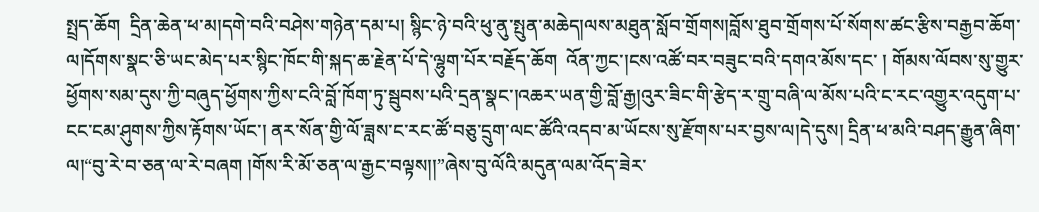སྤྲད་ཆོག  དྲིན་ཆེན་ཕ་མ།དགེ་བའི་བཤེས་གཉེན་དམ་པ། སྙིང་ཉེ་བའི་ཕུ་ནུ་སྤུན་མཆེད།ལས་མཐུན་སློབ་གྲོགས།བློས་ཐུབ་གྲོགས་པོ་སོགས་ཚང་རྩིས་བརྒྱབ་ཆོག་ལ།དོགས་སྣང་ཅི་ཡང་མེད་པར་སྙིང་ཁོང་གི་སྐད་ཆ་རྗེན་པོ་དེ་ལྷུག་པོར་བརྗོད་ཆོག  འོན་ཀྱང་།ངས་འཚོ་བར་བཟུང་བའི་དགའ་མོས་དང་ ། གོམས་ལོབས་སུ་གྱུར་ཕྱོགས་སམ་དུས་ཀྱི་བཞུད་ཕྱོགས་ཀྱིས་ངའི་བློ་ཁོག་ཏུ་སྦུབས་པའི་དྲན་སྣང་།འཆར་ཡན་གྱི་བློ་རྒྱ།འུར་ཟིང་གི་རྩེད་ར་གྲུ་བཞི་ལ་མོས་པའི་ང་རང་འགྱུར་འདུག་པ་ངང་ངམ་ཤུགས་ཀྱིས་རྟོགས་ཡོང་། ནར་སོན་གྱི་ལོ་ཟླས་ང་རང་ཚོ་བཅུ་དྲུག་ལང་ཚོའི་འདབ་མ་ཡོངས་སུ་རྫོགས་པར་བྱས་ལ།དེ་དུས། དྲིན་ཕ་མའི་བཤད་རྒྱུན་ཞིག་ལ།“བུ་རེ་བ་ཅན་ལ་རེ་བཞག །གོས་རི་མོ་ཅན་ལ་རྒྱང་བལྟས།།”ཞེས་བུ་ལོའི་མདུན་ལམ་འོད་ཟེར་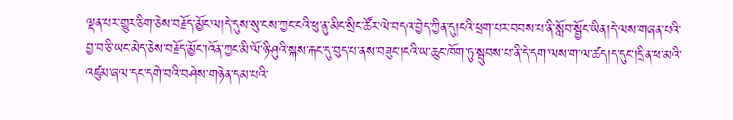ལྡན་པར་གྱུར་ཅིག་ཅེས་བརྗོད་མྱོང་ལ།དེ་དུས་སུ་ངས་ཀྱང་ངའི་ཕུ་ནུ་མིང་སྲིང་ཚོར་ལེ་བདའ་བྱེད་ཀྱིན་དུ།ངའི་ཕྲག་པར་བབས་པ་ནི་སློབ་སྦྱོང་ཡིན།དེ་ལས་གཞན་པའི་བྱ་བ་ཅི་ཡང་མེད་ཅེས་བརྗོད་མྱོང་།འོན་ཀྱང་མི་ལོ་ཉི་ཤུའི་སྐས་རྐང་དུ་བུད་པ་ནས་བཟུང་།ངའི་ཡ་ཆུང་ཁོག་ཏུ་སྦུབས་པ་ནི་དེ་དག་ལས་ག་ལ་ཚད།ད་དུང་།དྲིན་ཕ་མའི་འཛུམ་ཞལ་དང་དགེ་བའི་བཤེས་གཉེན་དམ་པའི་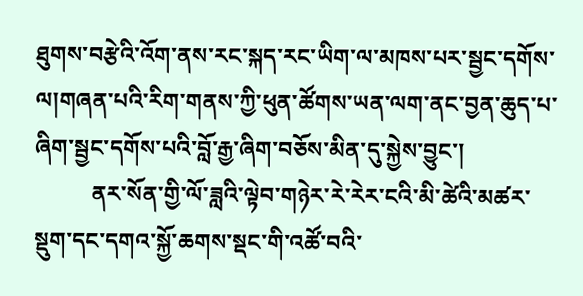ཐུགས་བརྩེའི་འོག་ནས་རང་སྐད་རང་ཡིག་ལ་མཁས་པར་སྦྱང་དགོས་ལ།གཞན་པའི་རིག་གནས་ཀྱི་ཕུན་ཚོགས་ཡན་ལག་ནང་བྱན་ཆུད་པ་ཞིག་སྦྱང་དགོས་པའི་བློ་རྒྱ་ཞིག་བཅོས་མིན་དུ་སྐྱེས་བྱུང་།
          ནར་སོན་གྱི་ལོ་ཟླའི་ལྟེབ་གཉེར་རེ་རེར་ངའི་མི་ཚེའི་མཚར་སྡུག་དང་དགའ་སྐྱོ་ཆགས་སྡང་གི་འཚོ་བའི་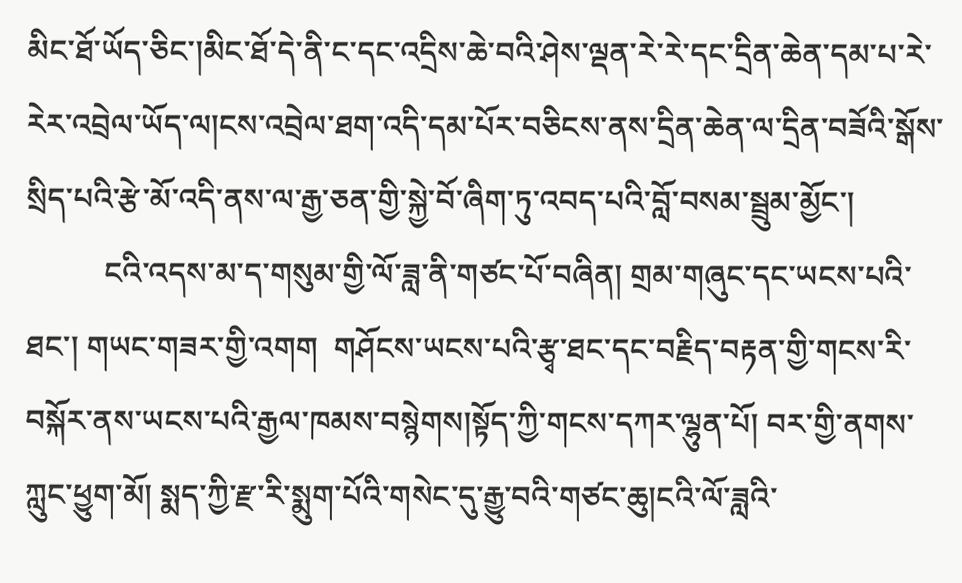མིང་ཐོ་ཡོད་ཅིང་།མིང་ཐོ་དེ་ནི་ང་དང་འདྲིས་ཆེ་བའི་ཤེས་ལྡན་རེ་རེ་དང་དྲིན་ཆེན་དམ་པ་རེ་རེར་འབྲེལ་ཡོད་ལ།ངས་འབྲེལ་ཐག་འདི་དམ་པོར་བཅིངས་ནས་དྲིན་ཆེན་ལ་དྲིན་བཟོའི་སྒོས་སྲིད་པའི་རྩེ་མོ་འདི་ནས་ལ་རྒྱ་ཅན་གྱི་སྐྱེ་བོ་ཞིག་ཏུ་འབད་པའི་བློ་བསམ་སྦྲུམ་མྱོང་།
          ངའི་འདས་མ་ད་གསུམ་གྱི་ལོ་ཟླ་ནི་གཙང་པོ་བཞིན། གྲམ་གཞུང་དང་ཡངས་པའི་ཐང་། གཡང་གཟར་གྱི་འགག  གཤོངས་ཡངས་པའི་རྩྭ་ཐང་དང་བརྗིད་བརྟན་གྱི་གངས་རི་བསྐོར་ནས་ཡངས་པའི་རྒྱལ་ཁམས་བསྙེགས།སྟོད་ཀྱི་གངས་དཀར་ལྷུན་པོ། བར་གྱི་ནགས་ཀླུང་ཕྱུག་མོ། སྨད་ཀྱི་རྫ་རི་སྨུག་པོའི་གསེང་དུ་རྒྱུ་བའི་གཙང་ཆུ།ངའི་ལོ་ཟླའི་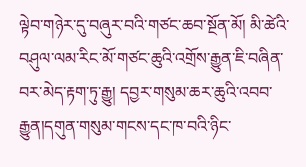ལྟེབ་གཉེར་དུ་བཞུར་བའི་གཙང་ཆབ་སྔོན་མོ། མི་ཚེའི་བཤུལ་ལམ་རིང་མོ་གཙང་ཆུའི་འགྲོས་རྒྱུན་ཇི་བཞིན་བར་མེད་རྟག་ཏུ་རྒྱུ། དབྱར་གསུམ་ཆར་ཆུའི་འབབ་རྒྱུན།དགུན་གསུམ་གངས་དང་ཁ་བའི་ཉིང་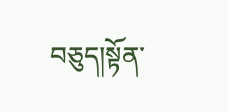བཅུད།སྟོན་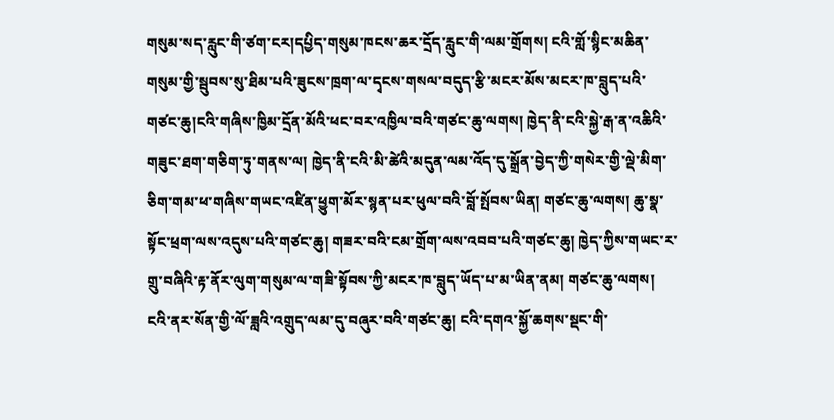གསུམ་སད་རླུང་གི་ཙག་ངར།དཔྱིད་གསུམ་ཁངས་ཆར་དྲོད་རླུང་གི་ལམ་གྲོགས། ངའི་གློ་སྙིང་མཆིན་གསུམ་གྱི་སྦུབས་སུ་ཐིམ་པའི་ཟུངས་ཁྲག་ལ་དྭངས་གསལ་བདུད་རྩི་མངར་མོས་མངར་ཁ་བླུད་པའི་གཙང་ཆུ།ངའི་གཞིས་ཁྱིམ་དྲོན་མོའི་ཕང་བར་འཁྱིལ་བའི་གཙང་ཆུ་ལགས། ཁྱེད་ནི་ངའི་སྐྱེ་རྒ་ན་འཆིའི་གཟུང་ཐག་གཅིག་ཏུ་གནས་ལ། ཁྱེད་ནི་ངའི་མི་ཚེའི་མདུན་ལམ་འོད་དུ་སྒྲོན་བྱེད་ཀྱི་གསེར་གྱི་ལྡེ་མིག་ཅིག་གམ་ཕ་གཞིས་གཡང་འཛིན་ཕྱུག་མོར་སྙན་པར་ཕུལ་བའི་བློ་སྤོབས་ཡིན། གཙང་ཆུ་ལགས། ཆུ་སྣ་སྟོང་ཕྲག་ལས་འདུས་པའི་གཙང་ཆུ། གཟར་བའི་ངམ་གྲོག་ལས་འབབ་པའི་གཙང་ཆུ། ཁྱེད་ཀྱིས་གཡང་ར་གྲུ་བཞིའི་རྟ་ནོར་ལུག་གསུམ་ལ་གཟི་སྟོབས་ཀྱི་མངར་ཁ་བླུད་ཡོད་པ་མ་ཡིན་ནམ། གཙང་ཆུ་ལགས། ངའི་ནར་སོན་གྱི་ལོ་ཟླའི་འགྲུད་ལམ་དུ་བཞུར་བའི་གཙང་ཆུ། ངའི་དགའ་སྐྱོ་ཆགས་སྡང་གི་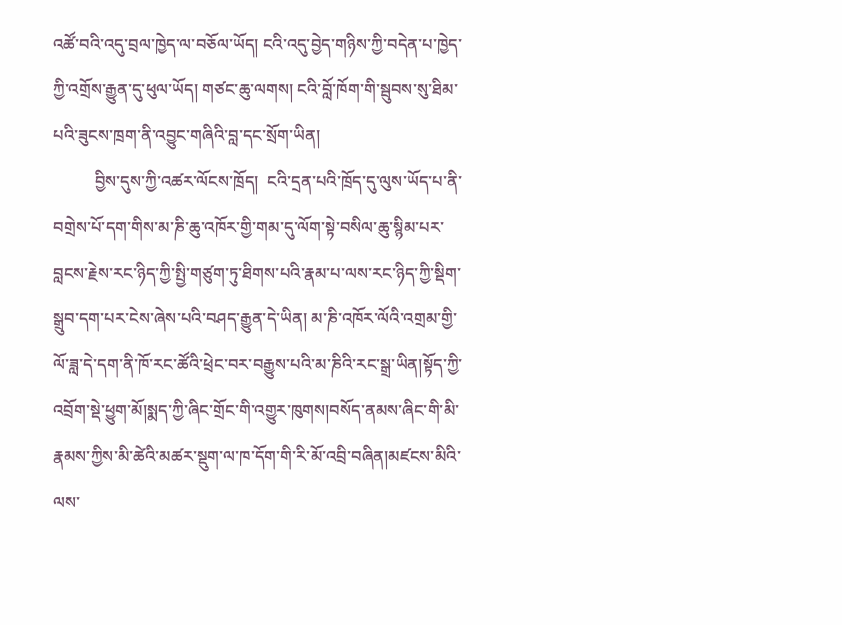འཚོ་བའི་འདུ་བྲལ་ཁྱེད་ལ་བཅོལ་ཡོད། ངའི་འདུ་བྱེད་གཉིས་ཀྱི་བདེན་པ་ཁྱེད་ཀྱི་འགྲོས་རྒྱུན་དུ་ཕུལ་ཡོད། གཙང་ཆུ་ལགས། ངའི་བློ་ཁོག་གི་སྦུབས་སུ་ཐིམ་པའི་ཟུངས་ཁྲག་ནི་འབྱུང་གཞིའི་བླ་དང་སྲོག་ཡིན།
          བྱིས་དུས་ཀྱི་འཚར་ལོངས་ཁྲོད།  ངའི་དྲན་པའི་ཁྲོད་དུ་ལུས་ཡོད་པ་ནི་བགྲེས་པོ་དག་གིས་མ་ཎི་ཆུ་འཁོར་གྱི་གམ་དུ་ལོག་སྟེ་བསིལ་ཆུ་སྙིམ་པར་བླངས་རྗེས་རང་ཉིད་ཀྱི་སྤྱི་གཙུག་ཏུ་ཐིགས་པའི་རྣམ་པ་ལས་རང་ཉིད་ཀྱི་སྡིག་སྒྲུབ་དག་པར་ངེས་ཞེས་པའི་བཤད་རྒྱུན་དེ་ཡིན། མ་ཎི་འཁོར་ལོའི་འགྲམ་གྱི་ལོ་ཟླ་དེ་དག་ནི་ཁོ་རང་ཚོའི་ཕྲེང་བར་བརྒྱུས་པའི་མ་ཎིའི་རང་སྒྲ་ཡིན།སྟོད་ཀྱི་འབྲོག་སྡེ་ཕྱུག་མོ།སྨད་ཀྱི་ཞིང་གྲོང་གི་འགྱུར་ཁུགས།བསོད་ནམས་ཞིང་གི་མི་རྣམས་ཀྱིས་མི་ཚེའི་མཚར་སྡུག་ལ་ཁ་དོག་གི་རི་མོ་འབྲི་བཞིན།མཛངས་མིའི་ལས་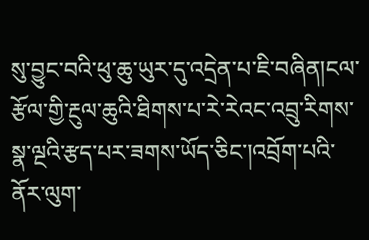སུ་བྱུང་བའི་ཕུ་ཆུ་ཡུར་དུ་འདྲེན་པ་ཇི་བཞིན།ངལ་རྩོལ་གྱི་རྔུལ་ཆུའི་ཐིགས་པ་རེ་རེའང་འབྲུ་རིགས་སྣ་ལྔའི་རྩད་པར་ཟགས་ཡོད་ཅིང་།འབྲོག་པའི་ནོར་ལུག་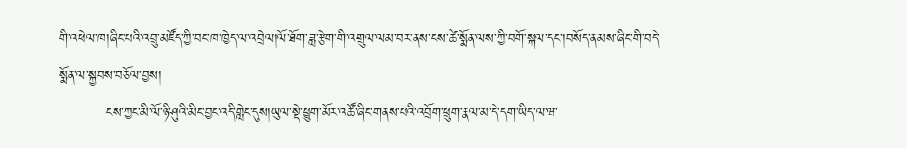གི་འཕེལ་ཁ།ཞིང་པའི་འབྲུ་མཛོད་ཀྱི་བང་ཁ་ཁྱེད་ལ་འབྲེལ།ལོ་ཐོག་ཟླ་རྩེག་གི་འགྲུལ་ལམ་བར་ནས་ངས་ཚེ་སྨོན་ལས་ཀྱི་བགོ་སྐལ་དང་།བསོད་ནམས་ཞིང་གི་བདེ་སྨོན་ལ་སྐྱབས་བཅོལ་བྱས།
          ངས་ཀྱང་མི་ལོ་ཉི་ཤུའི་མིང་བྱང་འདི་གླེང་དུས།ཡུལ་སྡེ་ཕྱུག་མོར་འཚོ་ཞིང་གནས་པའི་འབྲོག་ཕྲུག་རྣལ་མ་དེ་དག་ཡིད་ལ་ཝ་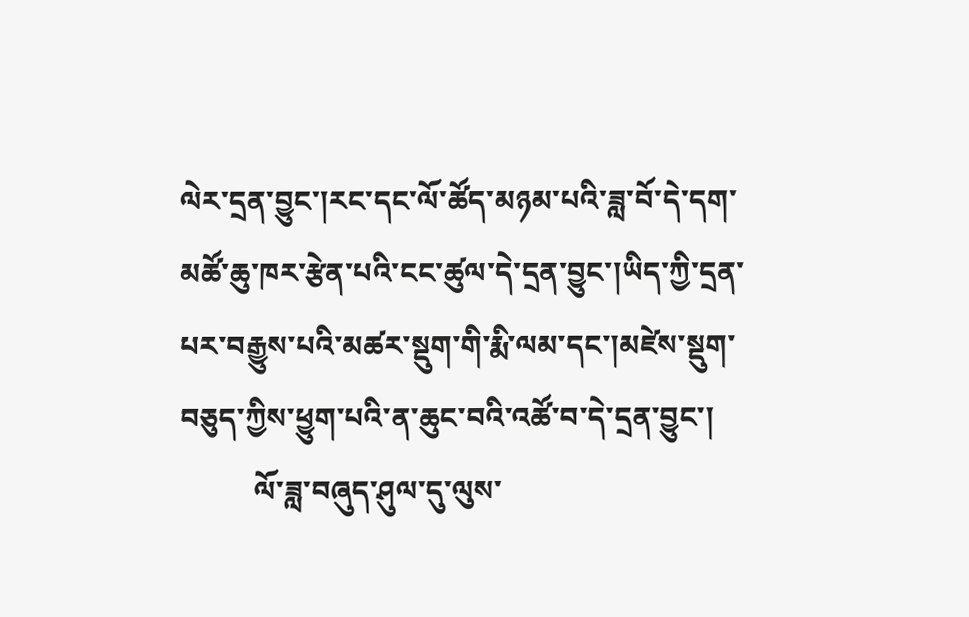ལེར་དྲན་བྱུང་།རང་དང་ལོ་ཚོད་མཉམ་པའི་ཟླ་བོ་དེ་དག་མཚོ་ཆུ་ཁར་རྩེན་པའི་ངང་ཚུལ་དེ་དྲན་བྱུང་།ཡིད་ཀྱི་དྲན་པར་བརྒྱུས་པའི་མཚར་སྡུག་གི་རྨི་ལམ་དང་།མཛེས་སྡུག་བཅུད་ཀྱིས་ཕྱུག་པའི་ན་ཆུང་བའི་འཚོ་བ་དེ་དྲན་བྱུང་།
          ལོ་ཟླ་བཞུད་ཤུལ་དུ་ལུས་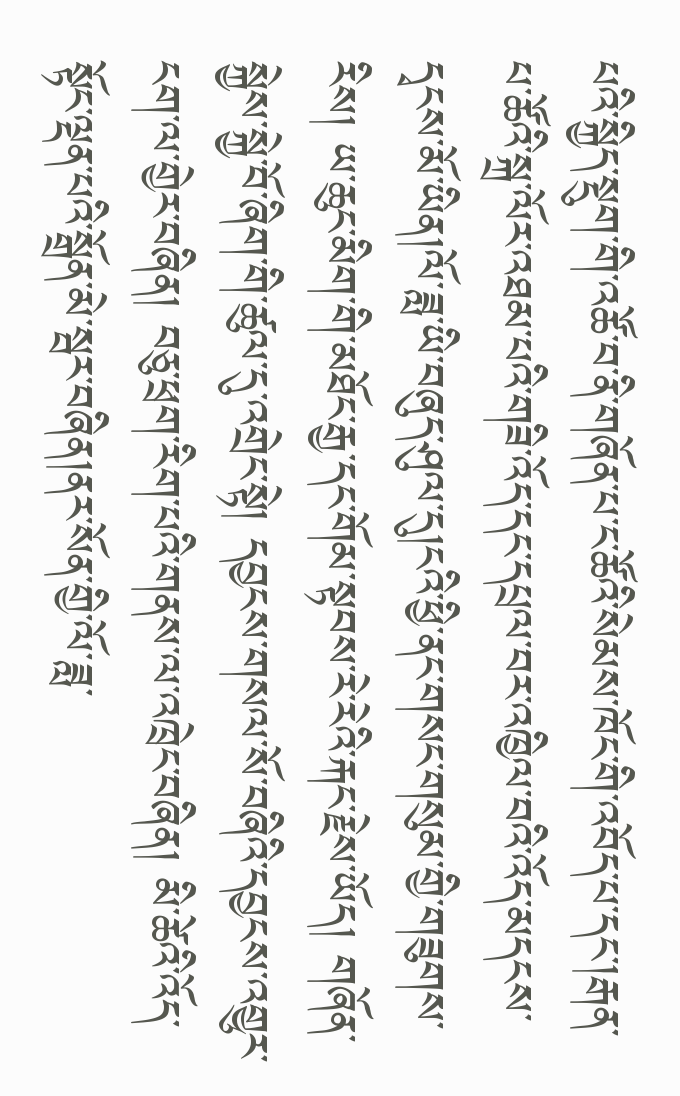པའི་སྐྱིད་སྡུག་གི་འཚོ་བ་ནི་གཞོན་པ་ང་ཚོའི་སེམས་ཁོང་གི་འབོད་པ་དང་།རྒན་པ་ཚོའི་སྐྲ་ལོར་འཐམ་པའི་གཟི་འོད་དང་དཔྲལ་བར་འཁྱིལ་བའི་འོད་མདངས་དྭངས་མོ་ཡིན།ལོ་ཟླ་ཡི་བཞུད་ཤུལ་དུ།ངའི་ཕྱི་ནང་གསང་གསུམ་གྱི་གཟུགས་རིས། ཡ་ཆུང་མིག་གི་མཐོང་རྒྱ་དང་གོམ་སྟབས་རེ་རེའི་རྐང་རྗེས་ཡོད། གཞོན་སྐྱེས་སྐྱེ་བོ་ཞིག་གི་ཚུལ་དུ་འགྲེང་སྟེ། དབྱངས་གསལ་སོ་བཞིའི་དབྱངས་འགྱུར་ངག་ལ་གྱེར་བཞིན། བཅུ་ཕྲག་རིག་པའི་གནས་ལ་འཁྲེང་བཞིན། མི་ཚེའི་འོད་སྟོང་ལྡན་པའི་སྒྲོན་མེ་སྦར་བཞིན།ནར་སོན་གྱི་ལོ་ཟླ་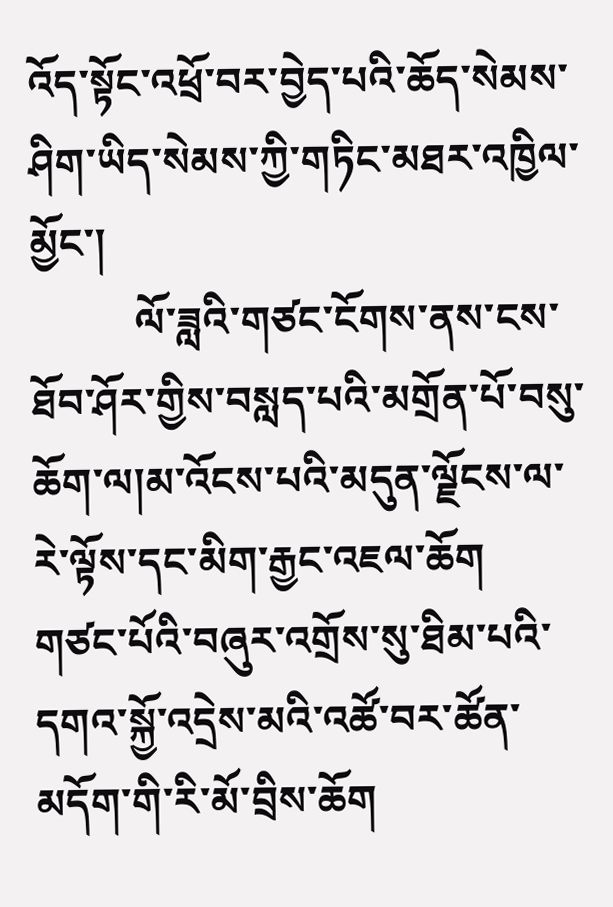འོད་སྟོང་འཕྲོ་བར་བྱེད་པའི་ཆོད་སེམས་ཤིག་ཡིད་སེམས་ཀྱི་གཏིང་མཐར་འཁྱིལ་མྱོང་།
          ལོ་ཟླའི་གཙང་ངོགས་ནས་ངས་ཐོབ་ཤོར་གྱིས་བསླད་པའི་མགྲོན་པོ་བསུ་ཆོག་ལ།མ་འོངས་པའི་མདུན་ལྗོངས་ལ་རེ་ལྟོས་དང་མིག་རྒྱང་འཇལ་ཆོག  གཙང་པོའི་བཞུར་འགྲོས་སུ་ཐིམ་པའི་དགའ་སྐྱོ་འདྲེས་མའི་འཚོ་བར་ཚོན་མདོག་གི་རི་མོ་བྲིས་ཆོག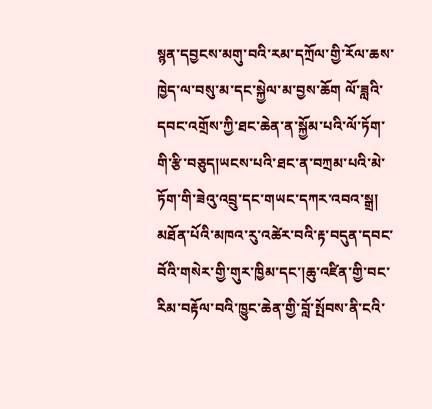སྙན་དབྱངས་མགུ་བའི་རམ་དཀྲོལ་གྱི་རོལ་ཆས་ཁྱེད་ལ་བསུ་མ་དང་སྐྱེལ་མ་བྱས་ཆོག ལོ་ཟླའི་དབང་འགྲོས་ཀྱི་ཐང་ཆེན་ན་སྐྱོམ་པའི་ལོ་ཏོག་གི་རྩི་བཅུད།ཡངས་པའི་ཐང་ན་བཀྲམ་པའི་མེ་ཏོག་གི་ཟེའུ་འབྲུ་དང་གཡང་དཀར་འབའ་སྒྲ།  མཐོན་པོའི་མཁའ་རུ་འཚེར་བའི་རྟ་བདུན་དབང་བོའི་གསེར་གྱི་གུར་ཁྱིམ་དང་།ཆུ་འཛིན་གྱི་བང་རིམ་བརྟོལ་བའི་ཁྱུང་ཆེན་གྱི་བློ་སྤོབས་ནི་ངའི་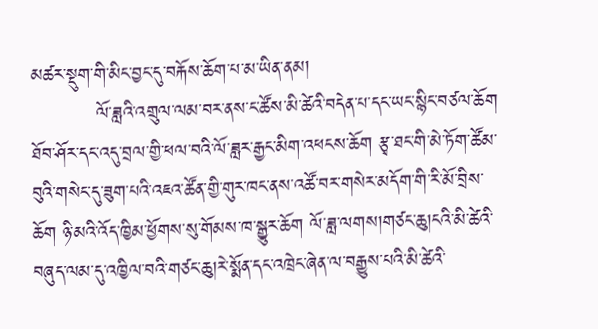མཚར་སྡུག་གི་མིང་བྱང་དུ་བརྐོས་ཆོག་པ་མ་ཡིན་ནམ།
          ལོ་ཟླའི་འགྲུལ་ལམ་བར་ནས་ང་ཚོས་མི་ཚེའི་བདེན་པ་དང་ཡང་སྙིང་བཙལ་ཆོག ཐོབ་ཤོར་དང་འདུ་བྲལ་གྱི་ཕལ་བའི་ལོ་ཟླར་རྒྱང་མིག་འཕངས་ཆོག རྩྭ་ཐང་གི་མེ་ཏོག་ཚོམ་བུའི་གསེང་དུ་ཟུག་པའི་འཇའ་ཚོན་གྱི་གུར་ཁང་ནས་འཚོ་བར་གསེར་མདོག་གི་རི་མོ་བྲིས་ཆོག ཉི་མའི་འོད་ཁྱིམ་ཕྱོགས་སུ་གོམས་ཁ་སྒྱུར་ཆོག ལོ་ཟླ་ལགས།གཙང་ཆུ།ངའི་མི་ཚེའི་བཞུད་ལམ་དུ་འཁྱིལ་བའི་གཙང་ཆུ།རེ་སྨོན་དང་འཁྲེང་ཞེན་ལ་བརྒྱུས་པའི་མི་ཚེའི་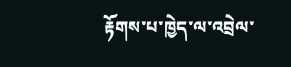རྟོགས་པ་ཁྱེད་ལ་འབྲེལ་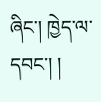ཞིང་། ཁྱེད་ལ་དབང་། །